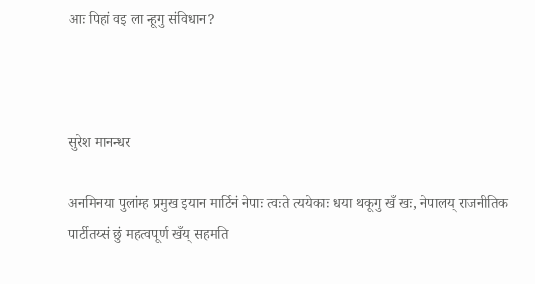आः पिहां वइ ला न्हूगु संविधान?



सुरेश मानन्धर

अनमिनया पुलांम्ह प्रमुख इयान मार्टिनं नेपाः त्वःते त्ययेकाः धया थकूगु खँ खः, नेपालय् राजनीतिक पार्टीतय्सं छुं महत्वपूर्ण खँय् सहमति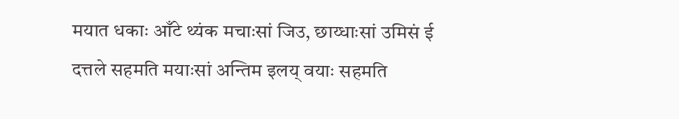मयात धकाः आँटे थ्यंक मचाःसां जिउ, छाय्धाःसां उमिसं ई दत्तले सहमति मयाःसां अन्तिम इलय् वयाः सहमति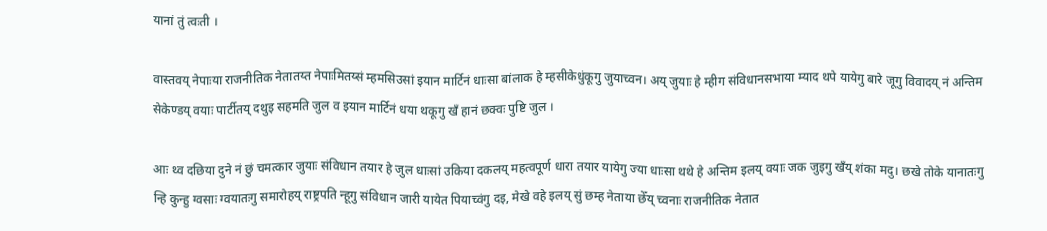यानां तुं त्वःती ।

वास्तवय् नेपाःया राजनीतिक नेतातय्त नेपाःमितय्सं म्हमसिउसां इयान मार्टिनं धाःसा बांलाक हे म्हसीकेधुंकूगु जुयाच्वन। अय् जुयाः हे म्हीग संविधानसभाया म्याद थपे यायेगु बारे जूगु विवादय् नं अन्तिम सेकेण्डय् वयाः पार्टीतय् दथुइ सहमति जुल व इयान मार्टिनं धया थकूगु खँ हानं छक्वः पुष्टि जुल ।

आः थ्व दछिया दुने नं छुं चमत्कार जुयाः संविधान तयार हे जुल धाःसां उकिया दकलय् महत्वपूर्ण धारा तयार यायेगु ज्या धाःसा थथे हे अन्तिम इलय् वयाः जक जुइगु खँय् शंका मदु। छखे तोके यानातःगु न्हि कुन्हु ग्वसाः ग्वयातःगु समारोहय् राष्ट्रपति न्हूगु संविधान जारी यायेत पियाच्वंगु दइ, मेखे वहे इलय् सुं छम्ह नेताया छेँय् च्वनाः राजनीतिक नेतात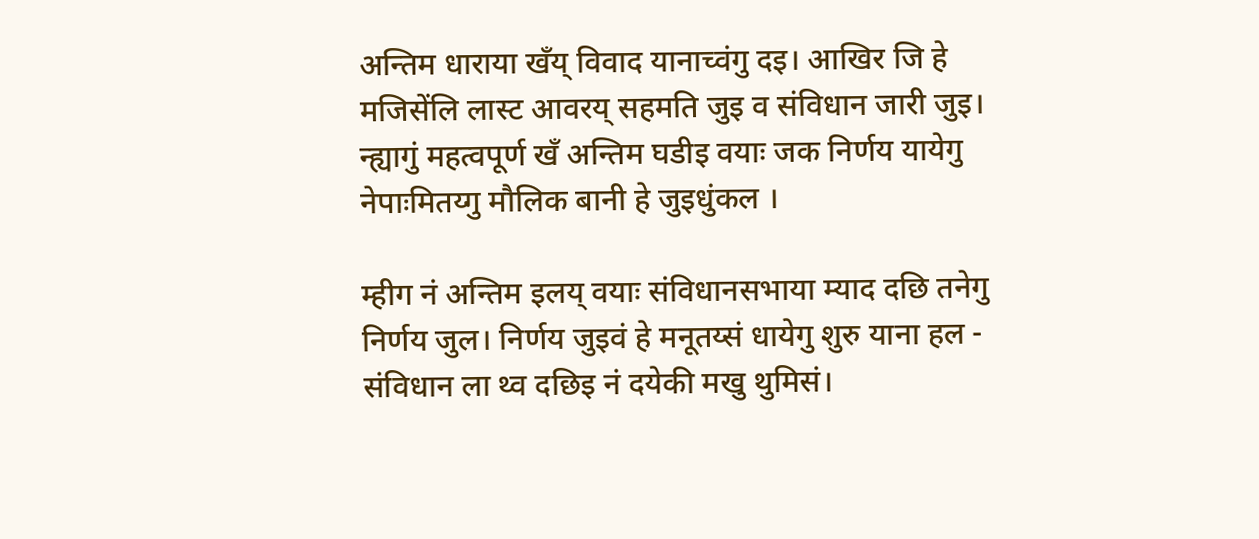अन्तिम धाराया खँय् विवाद यानाच्वंगु दइ। आखिर जि हे मजिसेंलि लास्ट आवरय् सहमति जुइ व संविधान जारी जुइ। न्ह्यागुं महत्वपूर्ण खँ अन्तिम घडीइ वयाः जक निर्णय यायेगु नेपाःमितय्गु मौलिक बानी हे जुइधुंकल ।

म्हीग नं अन्तिम इलय् वयाः संविधानसभाया म्याद दछि तनेगु निर्णय जुल। निर्णय जुइवं हे मनूतय्सं धायेगु शुरु याना हल - संविधान ला थ्व दछिइ नं दयेकी मखु थुमिसं।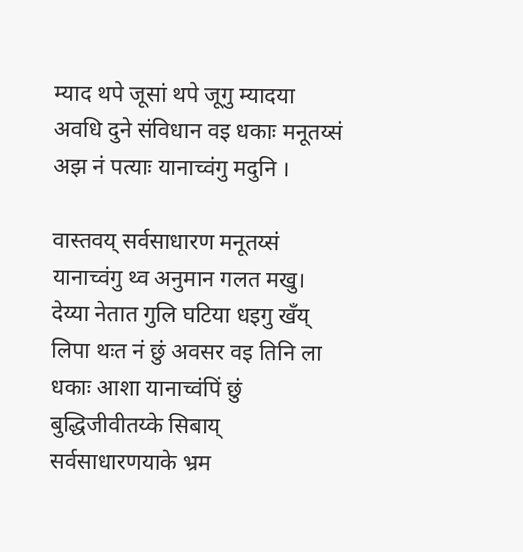म्याद थपे जूसां थपे जूगु म्यादया अवधि दुने संविधान वइ धकाः मनूतय्सं अझ नं पत्याः यानाच्वंगु मदुनि ।

वास्तवय् सर्वसाधारण मनूतय्सं यानाच्वंगु थ्व अनुमान गलत मखु। देय्या नेतात गुलि घटिया धइगु खँय् लिपा थःत नं छुं अवसर वइ तिनि ला धकाः आशा यानाच्वंपिं छुं बुद्धिजीवीतय्के सिबाय् सर्वसाधारणयाके भ्रम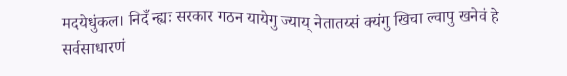मदयेधुंकल। निदँ न्ह्यः सरकार गठन यायेगु ज्याय् नेतातय्सं क्यंगु खिचा ल्वापु खनेवं हे सर्वसाधारणं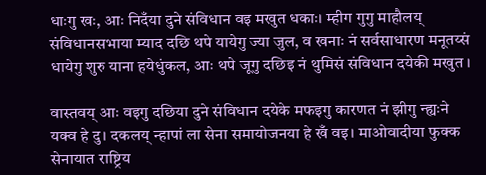धाःगु खः, आः निदँया दुने संविधान वइ मखुत धकाः। म्हीग गुगु माहौलय् संविधानसभाया म्याद दछि थपे यायेगु ज्या जुल, व खनाः नं सर्वसाधारण मनूतय्सं धायेगु शुरु याना हयेधुंकल, आः थपे जूगु दछिइ नं थुमिसं संविधान दयेकी मखुत ।

वास्तवय् आः वइगु दछिया दुने संविधान दयेके मफइगु कारणत नं झीगु न्ह्यःने यक्व हे दु। दकलय् न्हापां ला सेना समायोजनया हे खँ वइ। माओवादीया फुक्क सेनायात राष्ट्रिय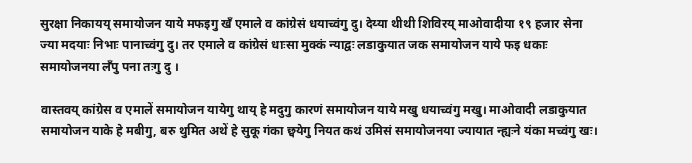सुरक्षा निकायय् समायोजन याये मफइगु खँ एमाले व कांग्रेसं धयाच्वंगु दु। देय्या थीथी शिविरय् माओवादीया १९ हजार सेना ज्या मदयाः निभाः पानाच्वंगु दु। तर एमाले व कांग्रेसं धाःसा मुक्कं न्याद्वः लडाकुयात जक समायोजन याये फइ धकाः समायोजनया लँपु पना तःगु दु ।

वास्तवय् कांग्रेस व एमालें समायोजन यायेगु थाय् हे मदुगु कारणं समायोजन याये मखु धयाच्वंगु मखु। माओवादी लडाकुयात समायोजन याके हे मबीगु, बरु थुमित अथें हे सुकू गंका छ्वयेगु नियत कथं उमिसं समायोजनया ज्यायात न्ह्यःने यंका मच्वंगु खः।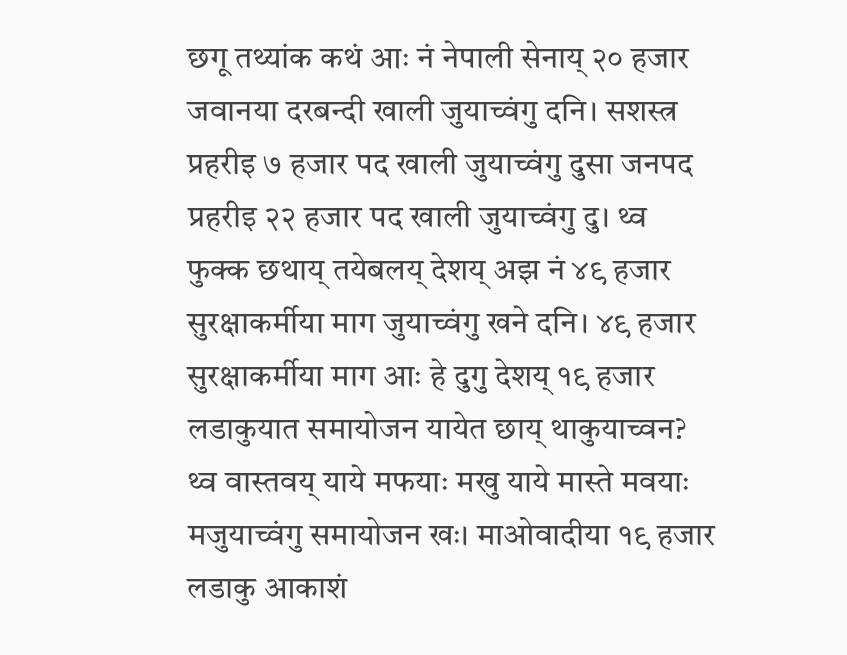छगू तथ्यांक कथं आः नं नेपाली सेनाय् २० हजार जवानया दरबन्दी खाली जुयाच्वंगु दनि। सशस्त्र प्रहरीइ ७ हजार पद खाली जुयाच्वंगु दुसा जनपद प्रहरीइ २२ हजार पद खाली जुयाच्वंगु दु। थ्व फुक्क छथाय् तयेबलय् देशय् अझ नं ४९ हजार सुरक्षाकर्मीया माग जुयाच्वंगु खने दनि। ४९ हजार सुरक्षाकर्मीया माग आः हे दुगु देशय् १९ हजार लडाकुयात समायोजन यायेत छाय् थाकुयाच्वन? थ्व वास्तवय् याये मफयाः मखु याये मास्ते मवयाः मजुयाच्वंगु समायोजन खः। माओवादीया १९ हजार लडाकु आकाशं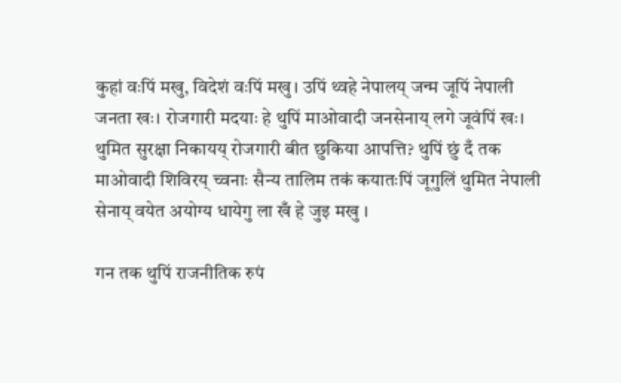कुहां वःपिं मखु, विदेशं वःपिं मखु। उपिं थ्वहे नेपालय् जन्म जूपिं नेपाली जनता खः। रोजगारी मदयाः हे थुपिं माओवादी जनसेनाय् लगे जूवंपिं खः। थुमित सुरक्षा निकायय् रोजगारी बीत छुकिया आपत्ति? थुपिं छुं दँ तक माओवादी शिविरय् च्वनाः सैन्य तालिम तकं कयातःपिं जूगुलिं थुमित नेपाली सेनाय् वयेत अयोग्य धायेगु ला खँ हे जुइ मखु ।

गन तक थुपिं राजनीतिक रुपं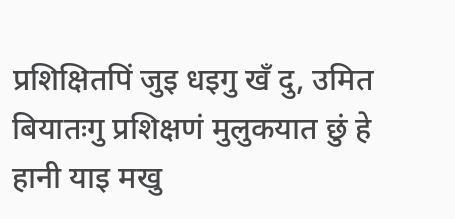प्रशिक्षितपिं जुइ धइगु खँ दु, उमित बियातःगु प्रशिक्षणं मुलुकयात छुं हे हानी याइ मखु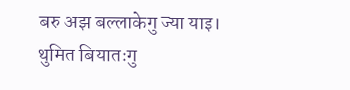बरु अझ बल्लाकेगु ज्या याइ। थुमित बियातःगु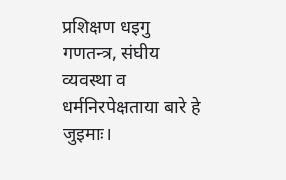प्रशिक्षण धइगु गणतन्त्र, संघीय व्यवस्था व धर्मनिरपेक्षताया बारे हे जुइमाः।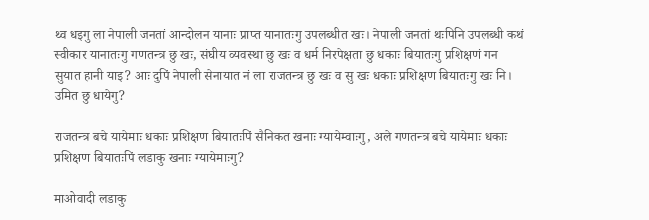थ्व धइगु ला नेपाली जनतां आन्दोलन यानाः प्राप्त यानातःगु उपलब्धीत खः। नेपाली जनतां थःपिनि उपलब्धी कथं स्वीकार यानातःगु गणतन्त्र छु खः, संघीय व्यवस्था छु खः व धर्म निरपेक्षता छु धकाः बियातःगु प्रशिक्षणं गन सुयात हानी याइ? आः दुपिं नेपाली सेनायात नं ला राजतन्त्र छु खः व सु खः धकाः प्रशिक्षण बियातःगु खः नि। उमित छु धायेगु?

राजतन्त्र बचे यायेमाः धकाः प्रशिक्षण बियातःपिं सैनिकत खनाः ग्यायेम्वाःगु, अले गणतन्त्र बचे यायेमाः धकाः प्रशिक्षण बियातःपिं लडाकु खनाः ग्यायेमाःगु?

माओवादी लडाकु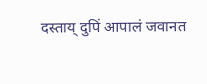दस्ताय् दुपिं आपालं जवानत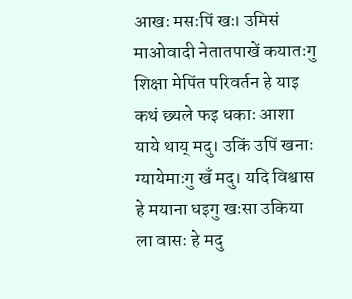आखः मसःपिं खः। उमिसं माओवादी नेतातपाखें कयातःगु शिक्षा मेपिंत परिवर्तन हे याइ कथं छ्यले फइ धकाः आशा याये थाय् मदु। उकिं उपिं खनाः ग्यायेमाःगु खँ मदु। यदि विश्वास हे मयाना धइगु खःसा उकिया ला वासः हे मदु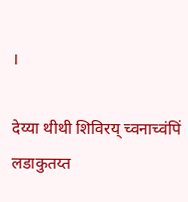।

देय्या थीथी शिविरय् च्वनाच्वंपिं लडाकुतय्त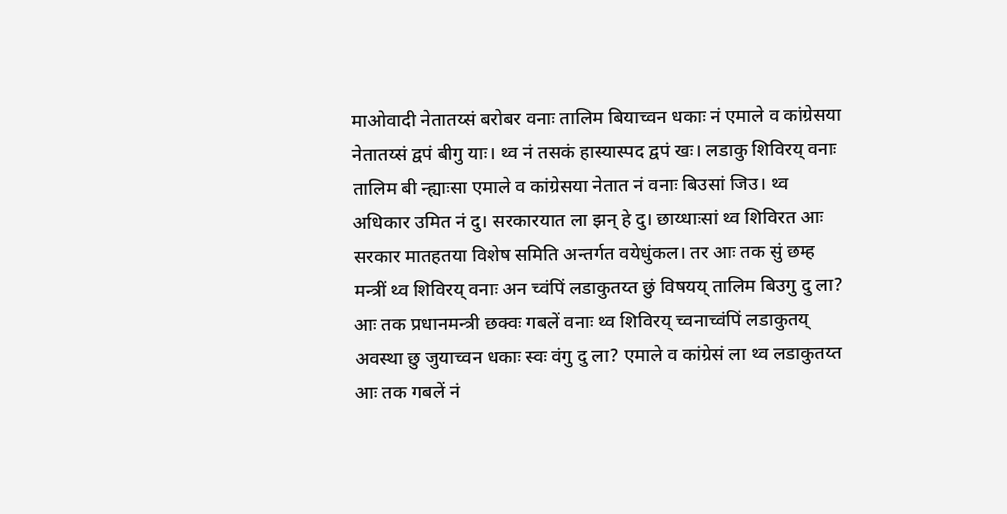माओवादी नेतातय्सं बरोबर वनाः तालिम बियाच्वन धकाः नं एमाले व कांग्रेसया नेतातय्सं द्वपं बीगु याः। थ्व नं तसकं हास्यास्पद द्वपं खः। लडाकु शिविरय् वनाः तालिम बी न्ह्याःसा एमाले व कांग्रेसया नेतात नं वनाः बिउसां जिउ। थ्व अधिकार उमित नं दु। सरकारयात ला झन् हे दु। छाय्धाःसां थ्व शिविरत आः सरकार मातहतया विशेष समिति अन्तर्गत वयेधुंकल। तर आः तक सुं छम्ह मन्त्रीं थ्व शिविरय् वनाः अन च्वंपिं लडाकुतय्त छुं विषयय् तालिम बिउगु दु ला? आः तक प्रधानमन्त्री छक्वः गबलें वनाः थ्व शिविरय् च्वनाच्वंपिं लडाकुतय् अवस्था छु जुयाच्वन धकाः स्वः वंगु दु ला? एमाले व कांग्रेसं ला थ्व लडाकुतय्त आः तक गबलें नं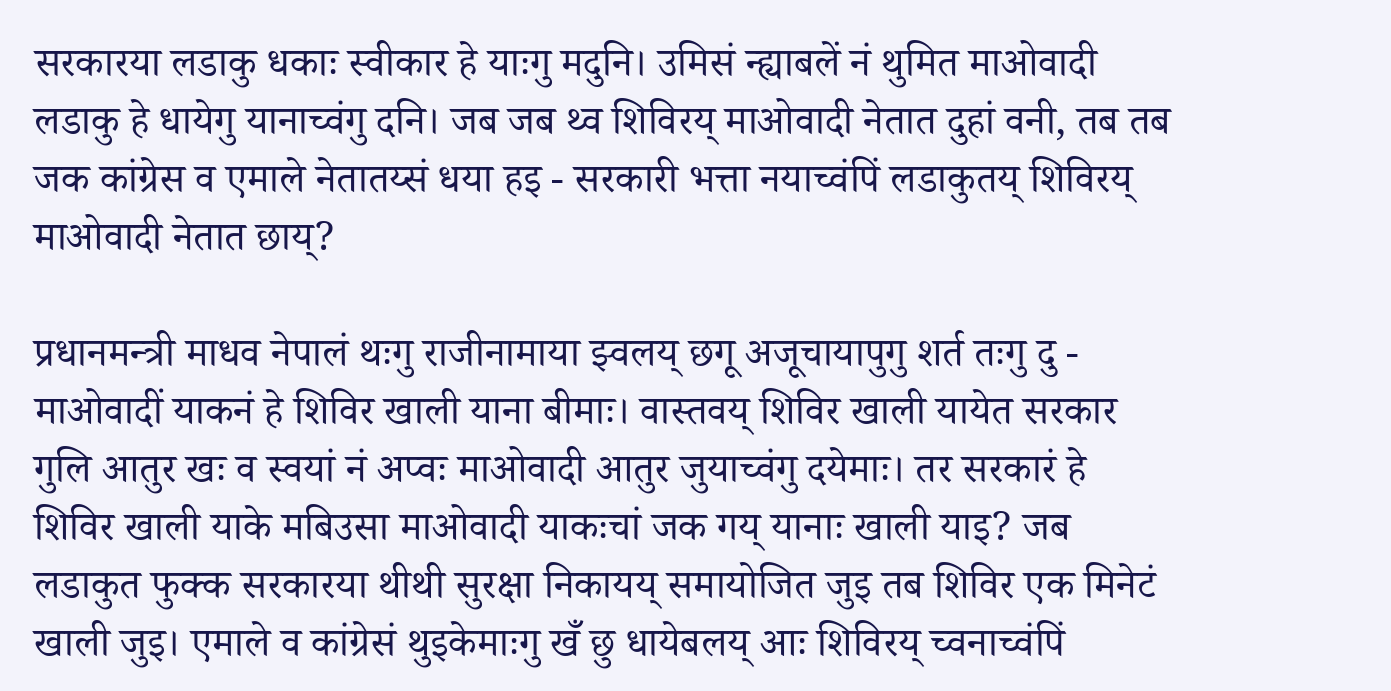सरकारया लडाकु धकाः स्वीकार हे याःगु मदुनि। उमिसं न्ह्याबलें नं थुमित माओवादी लडाकु हे धायेगु यानाच्वंगु दनि। जब जब थ्व शिविरय् माओवादी नेतात दुहां वनी, तब तब जक कांग्रेस व एमाले नेतातय्सं धया हइ - सरकारी भत्ता नयाच्वंपिं लडाकुतय् शिविरय् माओवादी नेतात छाय्?

प्रधानमन्त्री माधव नेपालं थःगु राजीनामाया झ्वलय् छगू अजूचायापुगु शर्त तःगु दु - माओवादीं याकनं हे शिविर खाली याना बीमाः। वास्तवय् शिविर खाली यायेत सरकार गुलि आतुर खः व स्वयां नं अप्वः माओवादी आतुर जुयाच्वंगु दयेमाः। तर सरकारं हे शिविर खाली याके मबिउसा माओवादी याकःचां जक गय् यानाः खाली याइ? जब लडाकुत फुक्क सरकारया थीथी सुरक्षा निकायय् समायोजित जुइ तब शिविर एक मिनेटं खाली जुइ। एमाले व कांग्रेसं थुइकेमाःगु खँ छु धायेबलय् आः शिविरय् च्वनाच्वंपिं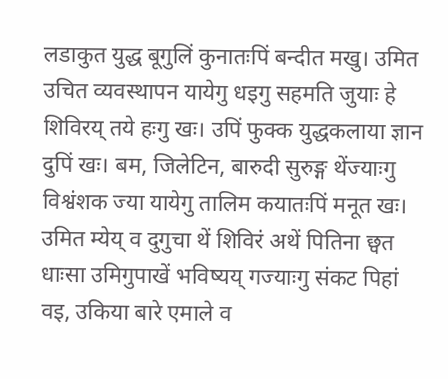लडाकुत युद्ध बूगुलिं कुनातःपिं बन्दीत मखु। उमित उचित व्यवस्थापन यायेगु धइगु सहमति जुयाः हे शिविरय् तये हःगु खः। उपिं फुक्क युद्धकलाया ज्ञान दुपिं खः। बम, जिलेटिन, बारुदी सुरुङ्ग थेंज्याःगु विश्वंशक ज्या यायेगु तालिम कयातःपिं मनूत खः। उमित म्येय् व दुगुचा थें शिविरं अथें पितिना छ्वत धाःसा उमिगुपाखें भविष्यय् गज्याःगु संकट पिहां वइ, उकिया बारे एमाले व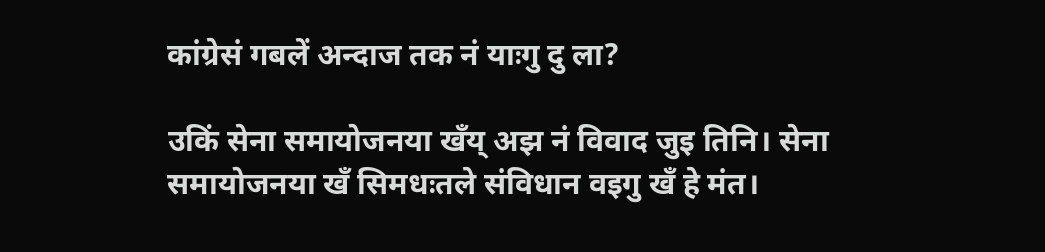कांग्रेसं गबलें अन्दाज तक नं याःगु दु ला?

उकिं सेना समायोजनया खँय् अझ नं विवाद जुइ तिनि। सेना समायोजनया खँ सिमधःतले संविधान वइगु खँ हे मंत।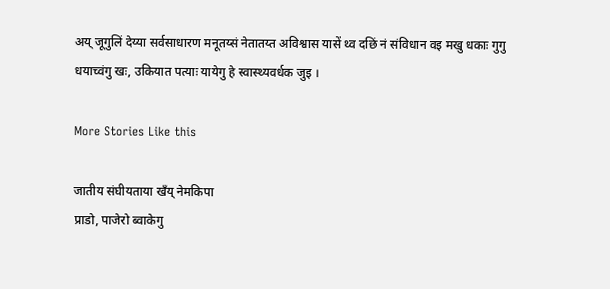अय् जूगुलिं देय्या सर्वसाधारण मनूतय्सं नेतातय्त अविश्वास यासें थ्व दछिं नं संविधान वइ मखु धकाः गुगु धयाच्वंगु खः, उकियात पत्याः यायेगु हे स्वास्थ्यवर्धक जुइ ।

More Stories Like this

जातीय संघीयताया खँय् नेमकिपा
प्राडो, पाजेरो ब्वाकेगु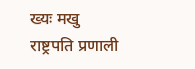ख्यः मखु
राष्ट्रपति प्रणाली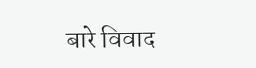बारे विवाद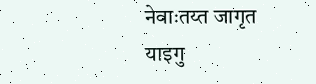नेवाःतय्त जागृत याइगु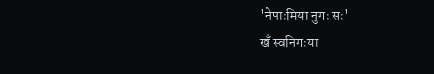'नेपाःमिया नुगः सः'
खँ स्वनिगःया